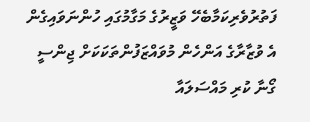ފަތުރުވެރިކަމާބެހޭ ވަޒީރުގެ މަގާމުގައި ހުންނަވައިގެން އެ ވުޒާރާގެ އަންހެން މުވައްޒަފުންތަކަކަށް ޖިންސީ ގޯނާ ކުރި މައްސަލައާ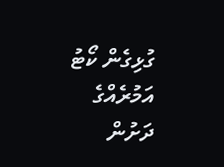ގުޅިގެން ކޯޓު އަމުރެއްގެ ދަށުން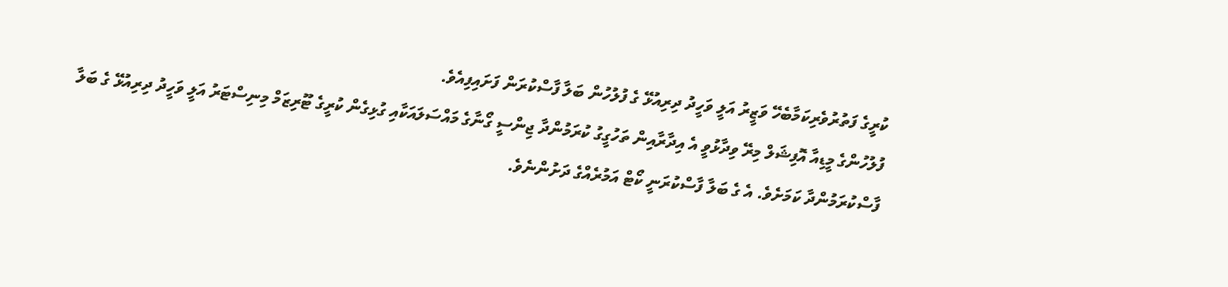ކުރީގެ ފަތުރުވެރިކަމާބެހޭ ވަޒީރު އަލީ ވަހީދު ދިރިއުޅޭ ގެ ފުލުހުން ބަލާ ފާސްކުރަން ފަށައިފިއެވެ.
ފުލުހުންގެ މީޑިއާ އޮފިޝަލް މިރޭ ވިދާޅުވީ އެ އިދާރާއިން ތަހުގީގު ކުރަމުންދާ ޖިންސީ ގޯނާގެ މައްސަލައަކާއި ގުޅިގެން ކުރީގެ ޓޫރިޒަމް މިނިސްޓަރު އަލީ ވަހީދު ދިރިއުޅޭ ގެ ބަލާ ފާސްކުރަމުންދާ ކަމަށެވެ. އެ ގެ ބަލާ ފާސްކުރަނީ ކޯޓް އަމުރެއްގެ ދަށުންނެވެ.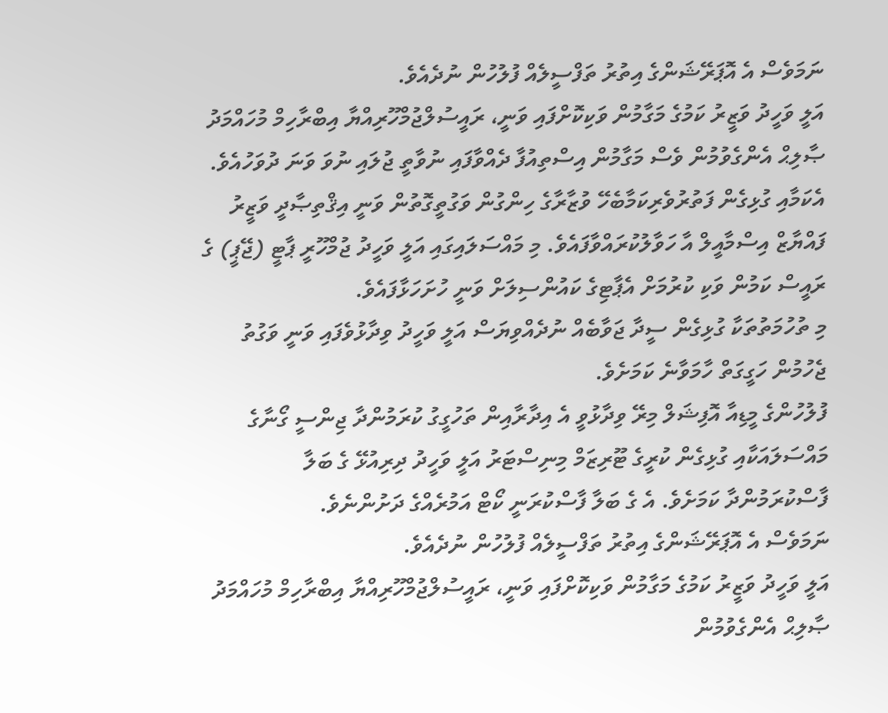ނަމަވެސް އެ އޮޕަރޭޝަންގެ އިތުރު ތަފްސީލެއް ފުލުހުން ނުދެއެވެ.
އަލީ ވަހީދު ވަޒީރު ކަމުގެ މަގާމުން ވަކިކޮށްފައި ވަނީ، ރައީސުލްޖުމްހޫރިއްޔާ އިބްރާހިމް މުހައްމަދު ޞާލިޙް އެންގެވުމުން ވެސް މަގާމުން އިސްތިއުފާ ދެއްވާފައި ނުވާތީ ޖުލައި ނުވަ ވަނަ ދުވަހުއެވެ.
އެކަމާއި ގުޅިގެން ފަތުރުވެރިކަމާބެހޭ ވުޒާރާގެ ހިންގުން ވަގުތީގޮތުން ވަނީ އިޤްތިޞާދީ ވަޒީރު ފައްޔާޒް އިސްމާއީލް އާ ހަވާލުކުރައްވާފައެވެ. މި މައްސަލައިގައި އަލީ ވަހީދު ޖުމްހޫރީ ޕާޓީ (ޖޭޕީ) ގެ ރައީސް ކަމުން ވަކި ކުރުމަށް އެޕާޓިގެ ކައުންސިލަށް ވަނީ ހުށަހަޅާފައެވެ.
މި ތުހުމަތުތަކާ ގުޅިގެން ސީދާ ޖަވާބެއް ނުދެއްވިޔަސް އަލީ ވަހީދު ވިދާޅުވެފައި ވަނީ ވަގުތު ޖެހުމުން ހަގީގަތް ހާމަވާނެ ކަމަށެވެ.
ފުލުހުންގެ މީޑިއާ އޮފިޝަލް މިރޭ ވިދާޅުވީ އެ އިދާރާއިން ތަހުގީގު ކުރަމުންދާ ޖިންސީ ގޯނާގެ މައްސަލައަކާއި ގުޅިގެން ކުރީގެ ޓޫރިޒަމް މިނިސްޓަރު އަލީ ވަހީދު ދިރިއުޅޭ ގެ ބަލާ ފާސްކުރަމުންދާ ކަމަށެވެ. އެ ގެ ބަލާ ފާސްކުރަނީ ކޯޓް އަމުރެއްގެ ދަށުންނެވެ.
ނަމަވެސް އެ އޮޕަރޭޝަންގެ އިތުރު ތަފްސީލެއް ފުލުހުން ނުދެއެވެ.
އަލީ ވަހީދު ވަޒީރު ކަމުގެ މަގާމުން ވަކިކޮށްފައި ވަނީ، ރައީސުލްޖުމްހޫރިއްޔާ އިބްރާހިމް މުހައްމަދު ޞާލިޙް އެންގެވުމުން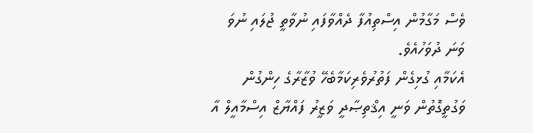ވެސް މަގާމުން އިސްތިއުފާ ދެއްވާފައި ނުވާތީ ޖުލައި ނުވަ ވަނަ ދުވަހުއެވެ.
އެކަމާއި ގުޅިގެން ފަތުރުވެރިކަމާބެހޭ ވުޒާރާގެ ހިންގުން ވަގުތީގޮތުން ވަނީ އިޤްތިޞާދީ ވަޒީރު ފައްޔާޒް އިސްމާއީލް އާ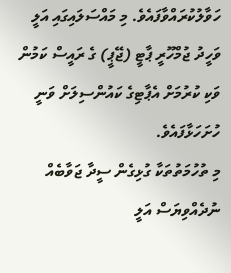ހަވާލުކުރައްވާފައެވެ. މި މައްސަލައިގައި އަލީ ވަހީދު ޖުމްހޫރީ ޕާޓީ (ޖޭޕީ) ގެ ރައީސް ކަމުން ވަކި ކުރުމަށް އެޕާޓިގެ ކައުންސިލަށް ވަނީ ހުށަހަޅާފައެވެ.
މި ތުހުމަތުތަކާ ގުޅިގެން ސީދާ ޖަވާބެއް ނުދެއްވިޔަސް އަލީ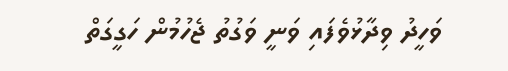ވަހީދު ވިދާޅުވެފައި ވަނީ ވަގުތު ޖެހުމުން ހަގީގަތް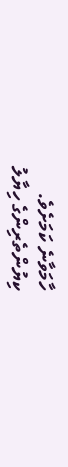ހާމަވާނެ ކަމަށެވެ.
ކިޔުންތެރިންގެ ހިޔާލު